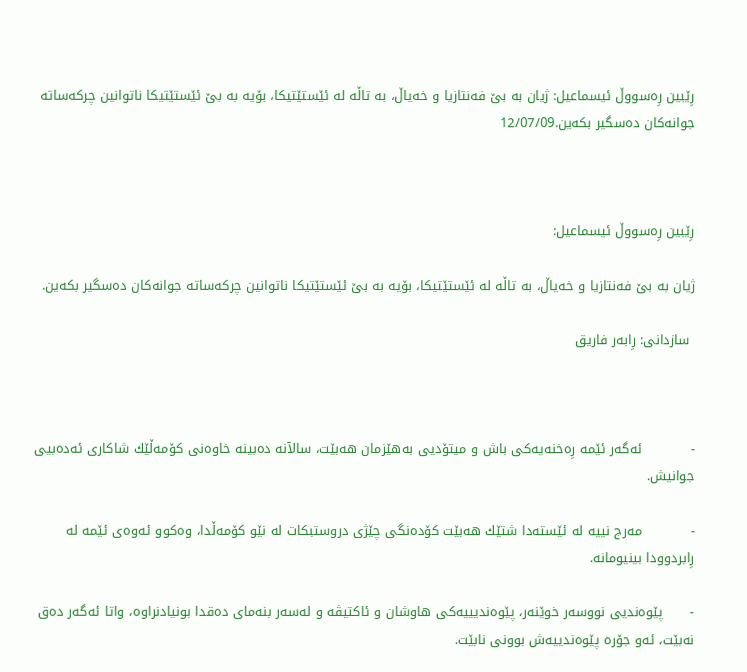رِێبین رِه‌سووڵ ئیسماعیل: ژیان به‌ بێ فه‌نتازیا و خه‌یاڵ، به‌ تاڵه‌ له‌ ئێستێتیكا، بۆیه‌ به‌ بێ ئێستێتیكا ناتوانین چركه‌ساته‌ جوانه‌كان ده‌سگیر بكه‌ین.12/07/09



رِێبین رِه‌سووڵ ئیسماعیل:

ژیان به‌ بێ فه‌نتازیا و خه‌یاڵ، به‌ تاڵه‌ له‌ ئێستێتیكا، بۆیه‌ به‌ بێ ئێستێتیكا ناتوانین چركه‌ساته‌ جوانه‌كان ده‌سگیر بكه‌ین.

 سازدانی: رِابه‌ر فاریق



-           ئه‌گه‌ر ئێمه‌ رِه‌خنه‌یه‌كی باش و میتۆدیی به‌هێزمان هه‌بێت، سالآنه‌ ده‌بینه‌ خاوه‌نی كۆمه‌ڵێك شاكاری ئه‌ده‌بیی جوانیش.

-           مه‌رج نییه‌ له‌ ئێسته‌دا شتێك هه‌بێت كۆده‌نگی چێژی دروستبكات له‌ نێو كۆمه‌ڵدا، وه‌كوو ئه‌وه‌ی ئێمه‌ له‌ رِابردوودا بینیومانه‌.

-      پێوه‌ندیی نووسه‌ر خوێنه‌ر، پێوه‌ندیییه‌كی هاوشان و ئاكتیڤه‌ و له‌سه‌ر بنه‌مای ده‌قدا بونیادنراوه‌، واتا ئه‌گه‌ر ده‌ق نه‌بێت، ئه‌و جۆره‌ پێوه‌ندییه‌ش بوونی نابێت.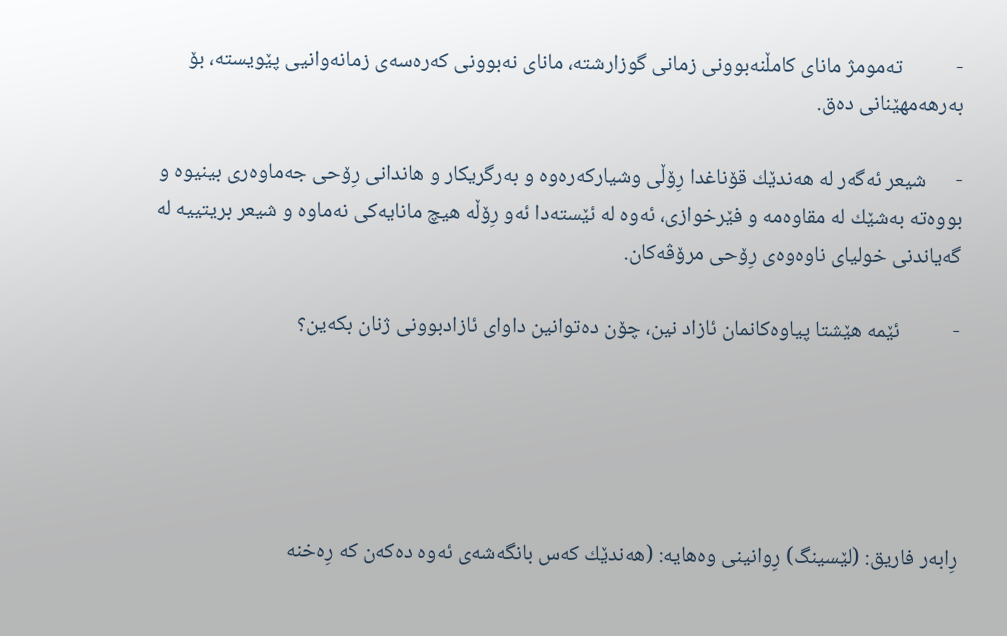-           ته‌مومژ مانای كامڵنه‌بوونی زمانی گوزارشته‌، مانای نه‌بوونی كه‌ره‌سه‌ی زمانه‌وانیی پێویسته‌، بۆ به‌رهه‌مهێنانی ده‌ق.

-      شیعر ئه‌گه‌ر له‌ هه‌ندێك قۆناغدا رِۆڵی وشیاركه‌ره‌وه‌ و به‌رگریكار و هاندانی رِۆحی جه‌ماوه‌ری بینیوه‌ و بووه‌ته‌ به‌شێك له‌ مقاوه‌مه‌ و فێرخوازی، ئه‌وه‌ له‌ ئێسته‌دا ئه‌و رِۆڵه‌ هیچ مانایه‌كی نه‌ماوه‌ و شیعر بریتییه‌ له‌ گه‌یاندنی خولیای ناوه‌وه‌ی رِۆحی مرۆڤه‌كان.

-           ئێمه‌ هێشتا پیاوه‌كانمان ئازاد نین، چۆن ده‌توانین داوای ئازادبوونی ژنان بكه‌ین؟





رِابه‌ر فاریق: (لێسینگ) رِوانینی وه‌هایه‌: (هه‌ندێك كه‌س بانگه‌شه‌ی ئه‌وه‌ ده‌كه‌ن كه‌ رِه‌خنه‌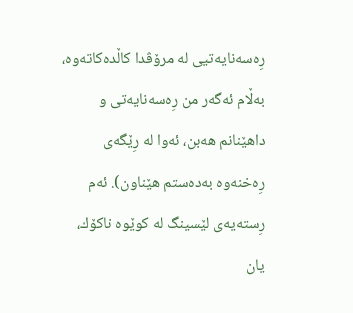رِه‌سه‌نایه‌تیی له‌ مرۆڤدا كاڵده‌كاته‌وه‌، به‌ڵام ئه‌گه‌ر من رِه‌سه‌نایه‌تی و داهێنانم هه‌بن، ئه‌وا له‌ رِێگه‌ی رِه‌خنه‌وه‌ به‌ده‌ستم هێناون). ئه‌م رِسته‌یه‌ی لێسینگ له‌ كوێوه‌ ناكۆك، یان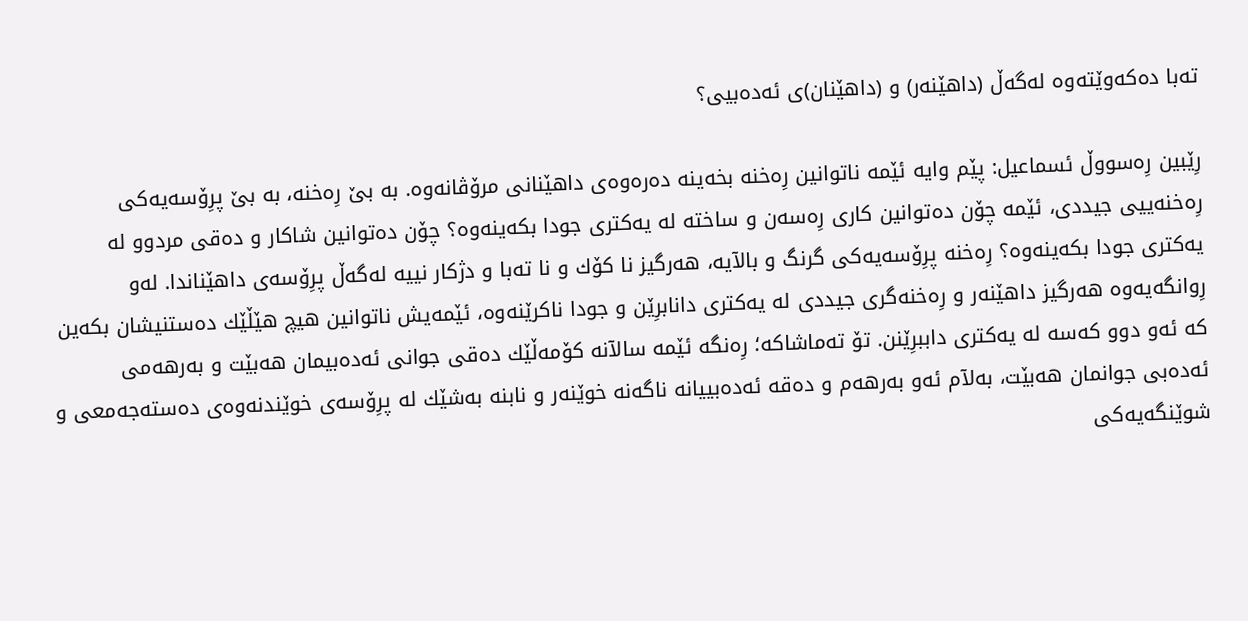ته‌با ده‌كه‌وێته‌وه‌ له‌گه‌ڵ (داهێنه‌ر) و (داهێنان)ی ئه‌ده‌بیی؟

رِێبین رِه‌سووڵ ئسماعیل: پێم وایه‌ ئێمه‌ ناتوانین رِه‌خنه‌ بخه‌ینه‌ ده‌ره‌وه‌ی داهێنانی مرۆڤانه‌وه‌. به‌ بێ رِه‌خنه‌، به‌ بێ پرِۆسه‌یه‌كی رِه‌خنه‌ییی جیددی، ئێمه‌ چۆن ده‌توانین كاری رِه‌سه‌ن و ساخته‌ له‌ یه‌كتری جودا بكه‌ینه‌وه‌؟ چۆن ده‌توانین شاكار و ده‌قی مردوو له‌ یه‌كتری جودا بكه‌ینه‌وه‌؟ رِه‌خنه‌ پرِۆسه‌یه‌كی گرنگ و بالآیه‌، هه‌رگیز نا كۆك و نا ته‌با و دژكار نییه‌ له‌گه‌ڵ پرِۆسه‌ی داهێناندا. له‌و رِوانگه‌یه‌وه‌ هه‌رگیز داهێنه‌ر و رِه‌خنه‌گری جیددی له‌ یه‌كتری دانابرِێن و جودا ناكرێنه‌وه‌، ئێمه‌یش ناتوانین هیچ هێڵێك ده‌ستنیشان بكه‌ین كه‌ ئه‌و دوو كه‌سه‌ له‌ یه‌كتری داببرِێنن. تۆ ته‌ماشاكه‌؛ رِه‌نگه‌ ئێمه‌ سالآنه‌ كۆمه‌ڵێك ده‌قی جوانی ئه‌ده‌بیمان هه‌بێت و به‌رهه‌می ئه‌ده‌بی جوانمان هه‌بێت، به‌لآم ئه‌و به‌رهه‌م و ده‌قه‌ ئه‌ده‌بییانه‌ ناگه‌نه‌ خوێنه‌ر و نابنه‌ به‌شێك له‌ پرِۆسه‌ی خوێندنه‌وه‌ی ده‌سته‌جه‌معی و شوێنگه‌یه‌كی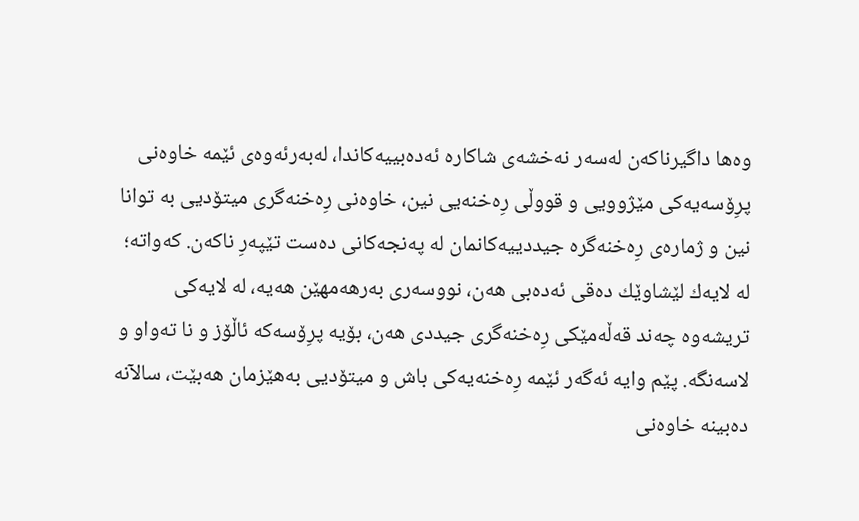وه‌ها داگیرناكه‌ن له‌سه‌ر نه‌خشه‌ی شاكاره‌ ئه‌ده‌بییه‌كاندا، له‌به‌رئه‌وه‌ی ئێمه‌ خاوه‌نی پرِۆسه‌یه‌كی مێژوویی و قووڵی رِه‌خنه‌یی نین، خاوه‌نی رِه‌خنه‌گری میتۆدیی به‌ توانا نین و ژماره‌ی رِه‌خنه‌گره‌ جیددییه‌كانمان له‌ په‌نجه‌كانی ده‌ست تێپه‌رِ ناكه‌ن. كه‌واته‌؛ له‌ لایه‌ك لێشاوێك ده‌قی ئه‌ده‌بی هه‌ن، نووسه‌ری به‌رهه‌مهێن هه‌یه‌، له‌ لایه‌كی تریشه‌وه‌ چه‌ند قه‌ڵه‌مێكی رِه‌خنه‌گری جیددی هه‌ن، بۆیه‌ پرِۆسه‌كه‌ ئاڵۆز و نا ته‌واو و لاسه‌نگه‌. پێم وایه‌ ئه‌گه‌ر ئێمه‌ رِه‌خنه‌یه‌كی باش و میتۆدیی به‌هێزمان هه‌بێت، سالآنه‌ ده‌بینه‌ خاوه‌نی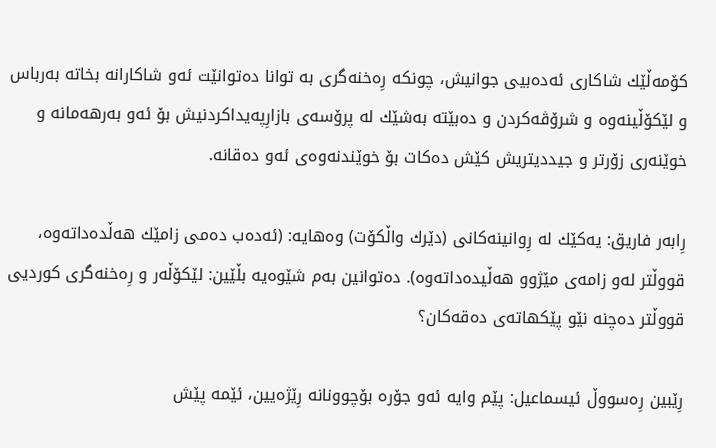كۆمه‌ڵێك شاكاری ئه‌ده‌بیی جوانیش، چونكه‌ رِه‌خنه‌گری به‌ توانا ده‌توانێت ئه‌و شاكارانه‌ بخاته‌ به‌رباس و لێكۆڵینه‌وه‌ و شرۆڤه‌كردن و ده‌بێته‌ به‌شێك له‌ پرۆسه‌ی بازارِپه‌یداكردنیش بۆ ئه‌و به‌رهه‌مانه‌ و خوێنه‌ری زۆرتر و جیددیتریش كێش ده‌كات بۆ خوێندنه‌وه‌ی ئه‌و ده‌قانه‌.

رِابه‌ر فاریق: یه‌كێك له‌ رِوانینه‌كانی (دێرك واڵكۆت) وه‌هایه‌: (ئه‌ده‌ب ده‌می زامێك هه‌ڵده‌داته‌وه‌، قووڵتر له‌و زامه‌ی مێژوو هه‌ڵیده‌داته‌وه‌). ده‌توانین به‌م شێوه‌یه‌ بڵێین: لێكۆڵه‌ر و رِه‌خنه‌گری كوردیی قووڵتر ده‌چنه‌ نێو پێكهاته‌ی ده‌قه‌كان؟

رِێبین رِه‌سووڵ ئیسماعیل: پێم وایه‌ ئه‌و جۆره‌ بۆچوونانه‌ رِێژه‌یین، ئێمه‌ پێش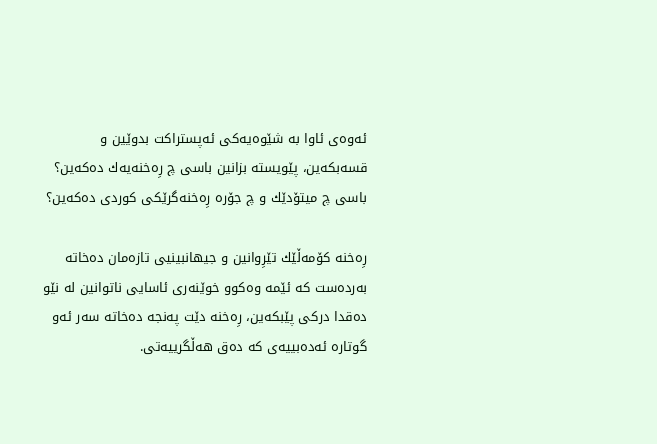ئه‌وه‌ی ئاوا به‌ شێوه‌یه‌كی ئه‌پستراكت بدوێین و قسه‌بكه‌ین، پێویسته‌ بزانین باسی چ رِه‌خنه‌یه‌ك ده‌كه‌ین؟ باسی چ میتۆدێك و چ جۆره‌ رِه‌خنه‌گرێكی كوردی ده‌كه‌ین؟

رِه‌خنه‌ كۆمه‌ڵێك تێرِوانین و جیهانبینیی تازه‌مان ده‌خاته‌ به‌رده‌ست كه‌ ئێمه‌ وه‌كوو خوێنه‌ری ئاسایی ناتوانین له‌ نێو ده‌قدا دركی پێبكه‌ین، رِه‌خنه‌ دێت په‌نجه‌ ده‌خاته‌ سه‌ر ئه‌و گوتاره‌ ئه‌ده‌بییه‌ی كه‌ ده‌ق هه‌ڵگرییه‌تی.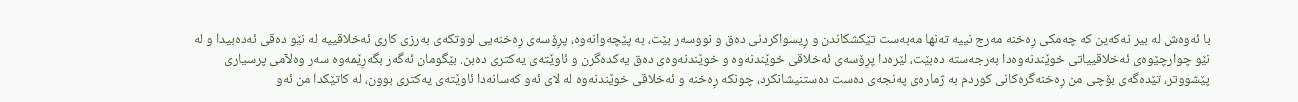با ئه‌وه‌ش له‌ بیر نه‌كه‌ین كه‌ چه‌مكی رِه‌خنه‌ مه‌رج نییه‌ ته‌نها مه‌به‌ست تێكشكاندن و رِیسواكردنی ده‌ق و نووسه‌ر بێت، به‌ پێچه‌وانه‌وه‌، پرِۆسه‌ی رِه‌خنه‌یی لووتكه‌ی به‌رزی كاری ئه‌خلاقییه‌ له‌ نێو ده‌قی ئه‌ده‌بیدا و له‌ نێو چوارچێوه‌ی ئه‌خلاقییاتی خوێندنه‌وه‌دا به‌رجه‌سته‌ ده‌بێت، لێره‌دا پرِۆسه‌ی ئه‌خلاقی خوێندنه‌وه‌ و خوێندنه‌وه‌ی ده‌ق یه‌كده‌گرن و ئاوێته‌ی یه‌كتری ده‌بن. بێگومان ئه‌گه‌ر بگه‌رِێمه‌وه‌ سه‌ر وه‌لآمی پرسیاری پێشووتر، تێده‌گه‌ی بۆچی من رِه‌خنه‌گره‌كانی كوردم به‌ ژماره‌ی په‌نجه‌ی ده‌ست ده‌ستنیشانكرد، چونكه‌ رِه‌خنه‌ و ئه‌خلاقی خوێندنه‌وه‌ له‌ لای ئه‌و كه‌سانه‌دا ئاوێته‌ی یه‌كتری بوون، له‌ كاتێكدا من ئه‌و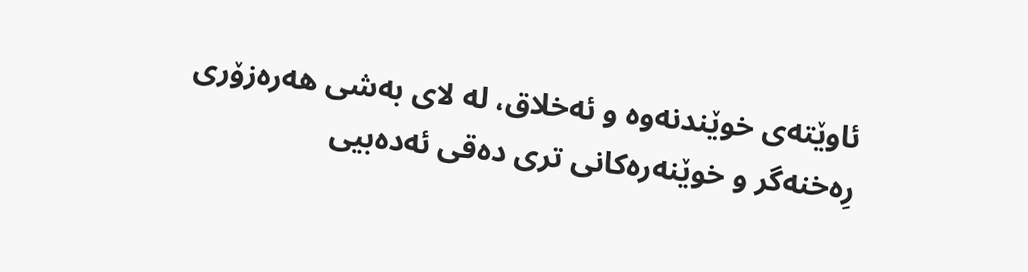ئاوێته‌ی خوێندنه‌وه‌ و ئه‌خلاق، له‌ لای به‌شی هه‌ره‌زۆری رِه‌خنه‌گر و خوێنه‌ره‌كانی تری ده‌قی ئه‌ده‌بیی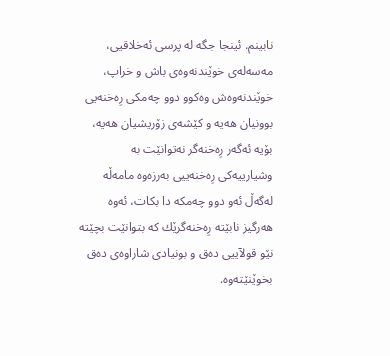نابینم. ئینجا جگه‌ له‌ پرسی ئه‌خلاقیی، مه‌سه‌له‌ی خوێندنه‌وه‌ی باش و خراپ، خوێندنه‌وه‌ش وه‌كوو دوو چه‌مكی رِه‌خنه‌یی بوونیان هه‌یه‌ و كێشه‌ی زۆریشیان هه‌یه‌، بۆیه‌ ئه‌گه‌ر رِه‌خنه‌گر نه‌توانێت به‌ وشیارییه‌كی رِه‌خنه‌ییی به‌رزه‌وه‌ مامه‌ڵه‌ له‌گه‌ڵ ئه‌و دوو چه‌مكه‌ دا بكات، ئه‌وه‌ هه‌رگیز نابێته‌ رِه‌خنه‌گرێك كه‌ بتوانێت بچێته‌ نێو قولآییی ده‌ق و بونیادی شاراوه‌ی ده‌ق بخوێنێته‌وه‌.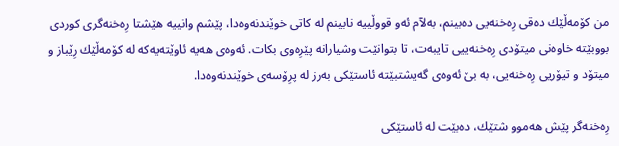من كۆمه‌ڵێك ده‌قی رِه‌خنه‌یی ده‌بینم، به‌لآم ئه‌و قووڵییه‌ نابینم له‌ كاتی خوێندنه‌وه‌دا، پێشم وانییه‌ هێشتا رِه‌خنه‌گری كوردی بووبێته‌ خاوه‌نی میتۆدی رِه‌خنه‌ییی تایبه‌ت، تا بتوانێت وشیارانه‌ پێرِه‌وی بكات. ئه‌وه‌ی هه‌یه‌ ئاوێته‌یه‌كه‌ له‌ كۆمه‌ڵێك رِێباز و میتۆد و تیۆریی رِه‌خنه‌یی، به‌ بێ ئه‌وه‌ی گه‌یشتبێته‌ ئاستێكی به‌رز له‌ پرِۆسه‌ی خوێندنه‌وه‌دا.

رِه‌خنه‌گر پێش هه‌موو شتێك، ده‌بێت له‌ ئاستێكی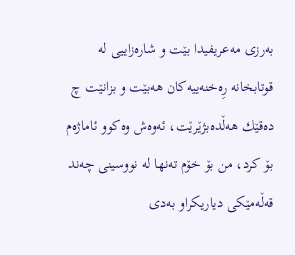به‌رزی مه‌عریفیدا بێت و شاره‌زاییی له‌ قوتابخانه‌ رِه‌خنه‌ییه‌كان هه‌بێت و بزانێت چ ده‌قێك هه‌ڵده‌بژێرێت، ئه‌وه‌ش وه‌كوو ئاماژه‌م بۆ كرد، من بۆ خۆم ته‌نها له‌ نووسینی چه‌ند قه‌ڵه‌مێكی دیاریكراو به‌دی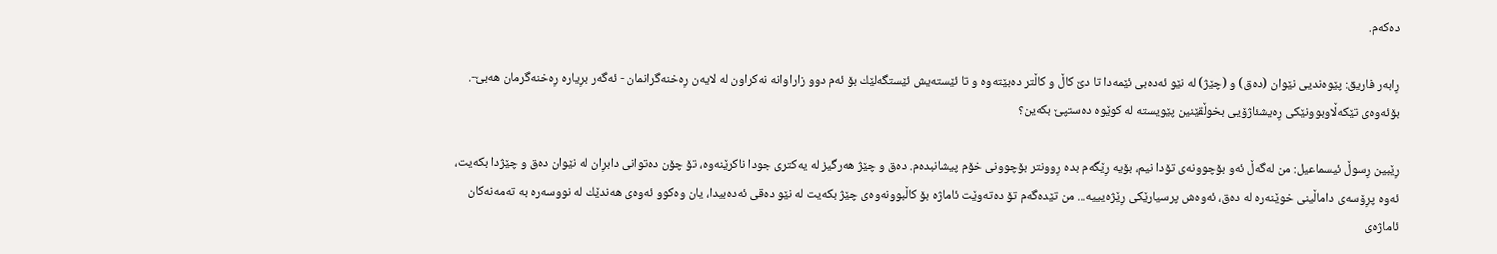ده‌كه‌م.

رِابه‌ر فاریق: پێوه‌ندیی نێوان (ده‌ق) و (چێژ) له‌ نێو ئه‌ده‌بی ئێمه‌دا تا دێ كاڵ و كاڵتر ده‌بێته‌وه‌ و تا ئێسته‌یش ئێستگه‌لێك بۆ ئه‌م دوو زاراوانه‌ نه‌كراون له‌ لایه‌ن رِه‌خنه‌گرانمان - ئه‌گه‌ر برِیاره‌ رِه‌خنه‌گرمان هه‌بێ-. بۆئه‌وه‌ی تێكه‌ڵاوبوونێكی رِه‌یشئاژۆیی بخوڵقێنین پێویسته‌ له‌ كوێوه‌ ده‌ستپێ بكه‌ین؟

رِێبین رِسوڵ ئیسماعیل: من له‌گه‌ڵ ئه‌و بۆچوونه‌ی تۆدا نیم، بۆیه‌ رِێگه‌م بده‌ رِوونتر بۆچوونی خۆم پیشانبده‌م. ده‌ق و چێژ هه‌رگیز له‌ یه‌كتری جودا ناكرێنه‌وه‌، تۆ چۆن ده‌توانی دابرِان له‌ نێوان ده‌ق و چێژدا بكه‌یت، ئه‌وه‌ پرِۆسه‌ی داماڵینی خوێنه‌ره‌ له‌ ده‌ق، ئه‌وه‌ش پرسیارێكی رِێژه‌یییه‌... من تێده‌گه‌م تۆ ده‌ته‌وێت ئاماژه‌ بۆ كاڵبوونه‌وه‌ی چێژ بكه‌یت له‌ نێو ده‌قی ئه‌ده‌بیدا، یان وه‌كوو ئه‌وه‌ی هه‌ندێك له‌ نووسه‌ره‌ به‌ ته‌مه‌نه‌كان ئاماژه‌ی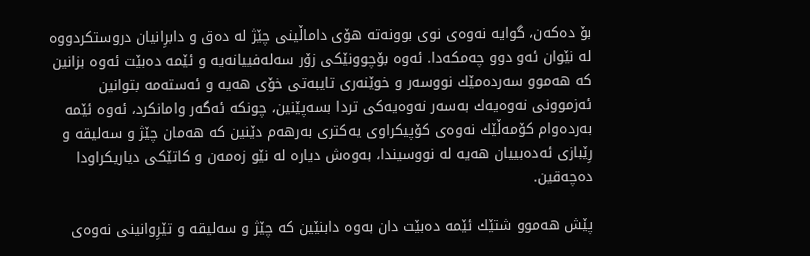بۆ ده‌كه‌ن، گوایه‌ نه‌وه‌ی نوی بوونه‌ته‌ هۆی داماڵینی چێژ له‌ ده‌ق و دابرِانیان دروستكردووه‌ له‌ نێوان ئه‌و دوو چه‌مكه‌دا. ئه‌وه‌ بۆچوونێكی زۆر سه‌له‌فییانه‌یه‌ و ئێمه‌ ده‌بێت ئه‌وه‌ بزانین كه‌ هه‌موو سه‌رده‌مێك نووسه‌ر و خوێنه‌ری تایبه‌تی خۆی هه‌یه‌ و ئه‌سته‌مه‌ بتوانین ئه‌زموونی نه‌وه‌یه‌ك به‌سه‌ر نه‌وه‌یه‌كی تردا بسه‌پێنین، چونكه‌ ئه‌گه‌ر وامانكرد، ئه‌وه‌ ئێمه‌ به‌رده‌وام كۆمه‌ڵێك نه‌وه‌ی كۆپیكراوی یه‌كتری به‌رهه‌م دێنین كه‌ هه‌مان چێژ و سه‌لیقه‌ و رِێبازی ئه‌ده‌بییان هه‌یه‌ له‌ نووسیندا، به‌وه‌ش دیاره‌ له‌ نێو زه‌مه‌ن و كاتێكی دیاریكراودا ده‌چه‌قین.

پێش هه‌موو شتێك ئێمه‌ ده‌بێت دان به‌وه‌ دابنێین كه‌ چێژ و سه‌لیقه‌ و تێرِوانینی نه‌وه‌ی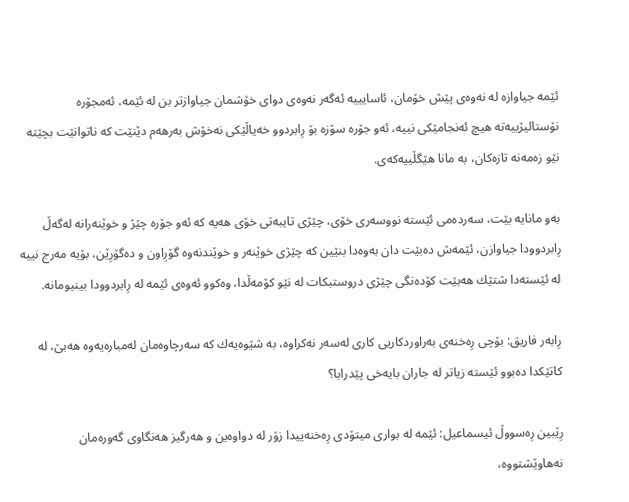ئێمه‌ جیاوازه‌ له‌ نه‌وه‌ی پێش خۆمان، ئاسایییه‌ ئه‌گه‌ر نه‌وه‌ی دوای خۆشمان جیاوازتر بن له‌ ئێمه‌، ئه‌مجۆره‌ نۆستالیژییه‌ته‌ هیچ ئه‌نجامێكی نییه‌، ئه‌و جۆره‌ سۆزه‌ بۆ رِابردوو خه‌یاڵێكی نه‌خۆش به‌رهه‌م دێنێت كه‌ ناتوانێت بچێته‌ نێو زه‌مه‌نه‌ تازه‌كان، به‌ مانا هێگڵییه‌كه‌ی.

به‌و مانایه‌ بێت، سه‌رده‌می ئێسته‌ نووسه‌ری خۆی، چێژی تایبه‌تی خۆی هه‌یه‌ كه‌ ئه‌و جۆره‌ چێژ و خوێنه‌رانه‌ له‌گه‌ڵ رِابردوودا جیاوازن، ئێمه‌ش ده‌بێت دان به‌وه‌دا بنێین كه‌ چێژی خوێنه‌ر و خوێندنه‌وه‌ گۆرِاون و ده‌گۆرِێن، بۆیه‌ مه‌رج نییه‌ له‌ ئێسته‌دا شتێك هه‌بێت كۆده‌نگی چێژی دروستبكات له‌ نێو كۆمه‌ڵدا، وه‌كوو ئه‌وه‌ی ئێمه‌ له‌ رِابردوودا بینیومانه‌.

رِابه‌ر فاریق: بۆچی رِه‌خنه‌ی به‌راوردكاریی كاری له‌سه‌ر نه‌كراوه‌، به‌ شێوه‌یه‌ك كه‌ سه‌رچاوه‌مان له‌مباره‌یه‌وه‌ هه‌بێ، له‌ كاتێكدا ده‌بوو ئێسته‌ زیاتر له‌ جاران بایه‌خی پێدرابا؟

رِێبین رِه‌سووڵ ئیسماعیل: ئێمه‌ له‌ بواری میتۆدی رِه‌خنه‌ییدا زۆر له‌ دواوه‌ین و هه‌رگیز هه‌نگاوی گه‌وره‌مان نه‌هاوێشتووه‌،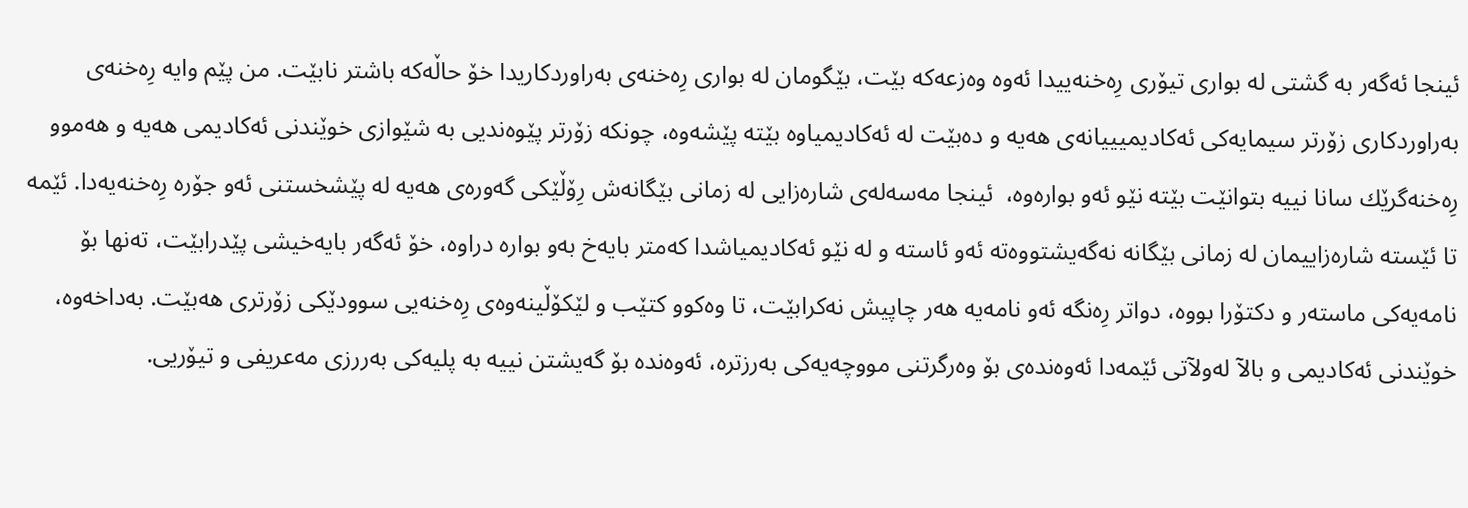ئینجا ئه‌گه‌ر به‌ گشتی له‌ بواری تیۆری رِه‌خنه‌ییدا ئه‌وه‌ وه‌زعه‌كه‌ بێت، بێگومان له‌ بواری رِه‌خنه‌ی به‌راوردكاریدا خۆ حاڵه‌كه‌ باشتر نابێت. من پێم وایه‌ رِه‌خنه‌ی به‌راوردكاری زۆرتر سیمایه‌كی ئه‌كادیمیییانه‌ی هه‌یه‌ و ده‌بێت له‌ ئه‌كادیمیاوه‌ بێته‌ پێشه‌وه‌، چونكه‌ زۆرتر پێوه‌ندیی به‌ شێوازی خوێندنی ئه‌كادیمی هه‌یه‌ و هه‌موو رِه‌خنه‌گرێك سانا نییه‌ بتوانێت بێته‌ نێو ئه‌و بواره‌وه‌،  ئینجا مه‌سه‌له‌ی شاره‌زایی له‌ زمانی بێگانه‌ش رِۆڵێكی گه‌وره‌ی هه‌یه‌ له‌ پێشخستنی ئه‌و جۆره‌ رِه‌خنه‌یه‌دا. ئێمه‌ تا ئێسته‌ شاره‌زاییمان له‌ زمانی بێگانه‌ نه‌گه‌یشتووه‌ته‌ ئه‌و ئاسته‌ و له‌ نێو ئه‌كادیمیاشدا كه‌متر بایه‌خ به‌و بواره‌ دراوه‌، خۆ ئه‌گه‌ر بایه‌خیشی پێدرابێت، ته‌نها بۆ نامه‌یه‌كی ماسته‌ر و دكتۆرا بووه‌، دواتر رِه‌نگه‌ ئه‌و نامه‌یه‌ هه‌ر چاپیش نه‌كرابێت، تا وه‌كوو كتێب و لێكۆڵینه‌وه‌ی رِه‌خنه‌یی سوودێكی زۆرتری هه‌بێت. به‌داخه‌وه‌، خوێندنی ئه‌كادیمی و بالآ له‌ولآتی ئێمه‌دا ئه‌وه‌نده‌ی بۆ وه‌رگرتنی مووچه‌یه‌كی به‌رزتره‌، ئه‌وه‌نده‌ بۆ گه‌یشتن نییه‌ به‌ پلیه‌كی به‌ررزی مه‌عریفی و تیۆریی.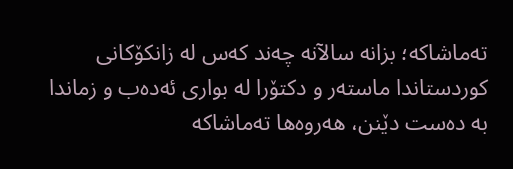ته‌ماشاكه‌؛ بزانه‌ سالآنه‌ چه‌ند كه‌س له‌ زانكۆكانی كوردستاندا ماسته‌ر و دكتۆرا له‌ بواری ئه‌ده‌ب و زماندا به‌ ده‌ست دێنن، هه‌روه‌ها ته‌ماشاكه‌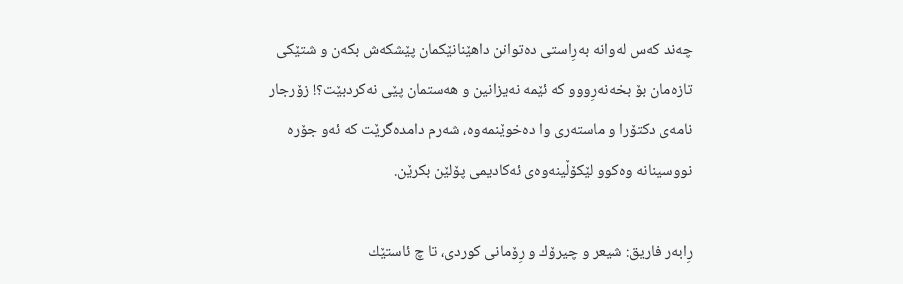چه‌ند كه‌س له‌وانه‌ به‌رِاستی ده‌توانن داهێنانێكمان پێشكه‌ش بكه‌ن و شتێكی تازه‌مان بۆ بخه‌نه‌رِووو كه‌ ئێمه‌ نه‌یزانین و هه‌ستمان پێی نه‌كردبێت؟! زۆرجار نامه‌ی دكتۆرا و ماسته‌ری وا ده‌خوێنمه‌وه‌، شه‌رم دامده‌گرێت كه‌ ئه‌و جۆره‌ نووسینانه‌ وه‌كوو لێكۆڵینه‌وه‌ی ئه‌كادیمی پۆلێن بكرێن.

رِابه‌ر فاریق: شیعر و چیرۆك و رِۆمانی كوردی، تا چ ئاستێك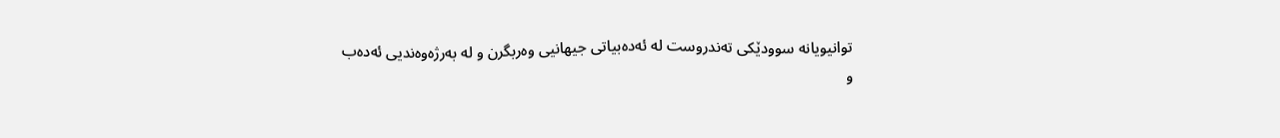توانیویانه‌ سوودێكی ته‌ندروست له‌ ئه‌ده‌بیاتی جیهانیی وه‌ربگرن و له‌ به‌رژه‌وه‌ندیی ئه‌ده‌ب و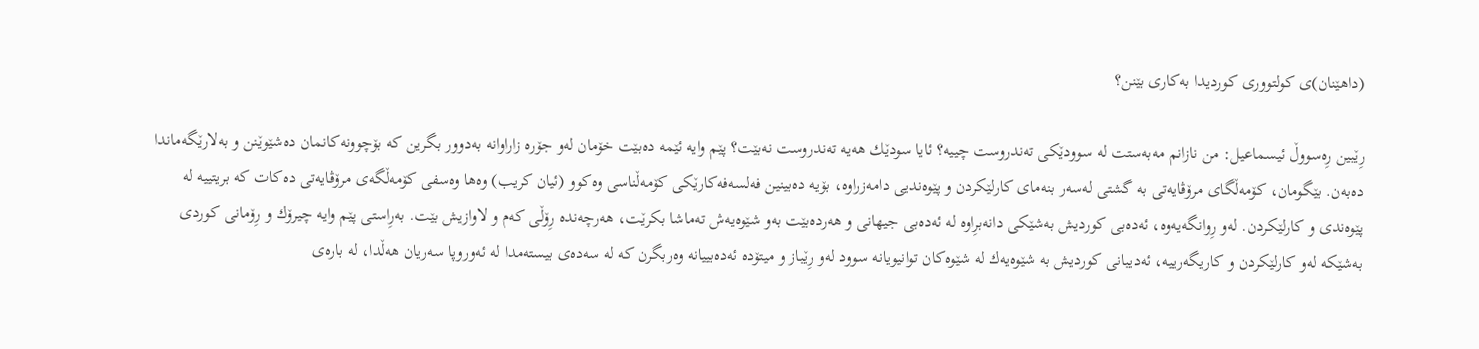(داهێنان)ی كولتووری كوردیدا به‌كاری بێنن؟

رِێبین رِه‌سووڵ ئیسماعیل: من نازانم مه‌به‌ستت له‌ سوودێكی ته‌ندروست چییه‌؟ ئایا سودێك هه‌یه‌ ته‌ندروست نه‌بێت؟ پێم وایه‌ ئێمه‌ ده‌بێت خۆمان له‌و جۆره‌ زاراوانه‌ به‌دوور بگرین كه‌ بۆچوونه‌كانمان ده‌شێوێنن و به‌لارێگه‌ماندا ده‌به‌ن. بێگومان، كۆمه‌ڵگای مرۆڤایه‌تی به‌ گشتی له‌سه‌ر بنه‌مای كارلێكردن و پێوه‌ندیی دامه‌زراوه‌، بۆیه‌ ده‌بینین فه‌لسه‌فه‌كارێكی كۆمه‌ڵناسی وه‌كوو (ئیان كریب) وه‌ها وه‌سفی كۆمه‌ڵگه‌ی مرۆڤایه‌تی ده‌كات كه‌ بریتییه‌ له‌ پێوه‌ندی و كارلێكردن. له‌و رِوانگه‌یه‌وه‌، ئه‌ده‌بی كوردیش به‌شێكی دانه‌برِاوه‌ له‌ ئه‌ده‌بی جیهانی و هه‌رده‌بێت به‌و شێوه‌یه‌ش ته‌ماشا بكرێت، هه‌رچه‌نده‌ رِۆڵی كه‌م و لاوازیش بێت. به‌رِاستی پێم وایه‌ چیرۆك و رِۆمانی كوردی به‌شێكه‌ له‌و كارلێكردن و كاریگه‌رییه‌، ئه‌دیبانی كوردیش به‌ شێوه‌یه‌ك له‌ شێوه‌كان توانیویانه‌ سوود له‌و رِێباز و میتۆده‌ ئه‌ده‌بییانه‌ وه‌ربگرن كه‌ له‌ سه‌ده‌ی بیسته‌مدا له‌ ئه‌وروپا سه‌ریان هه‌ڵدا، له‌ باره‌ی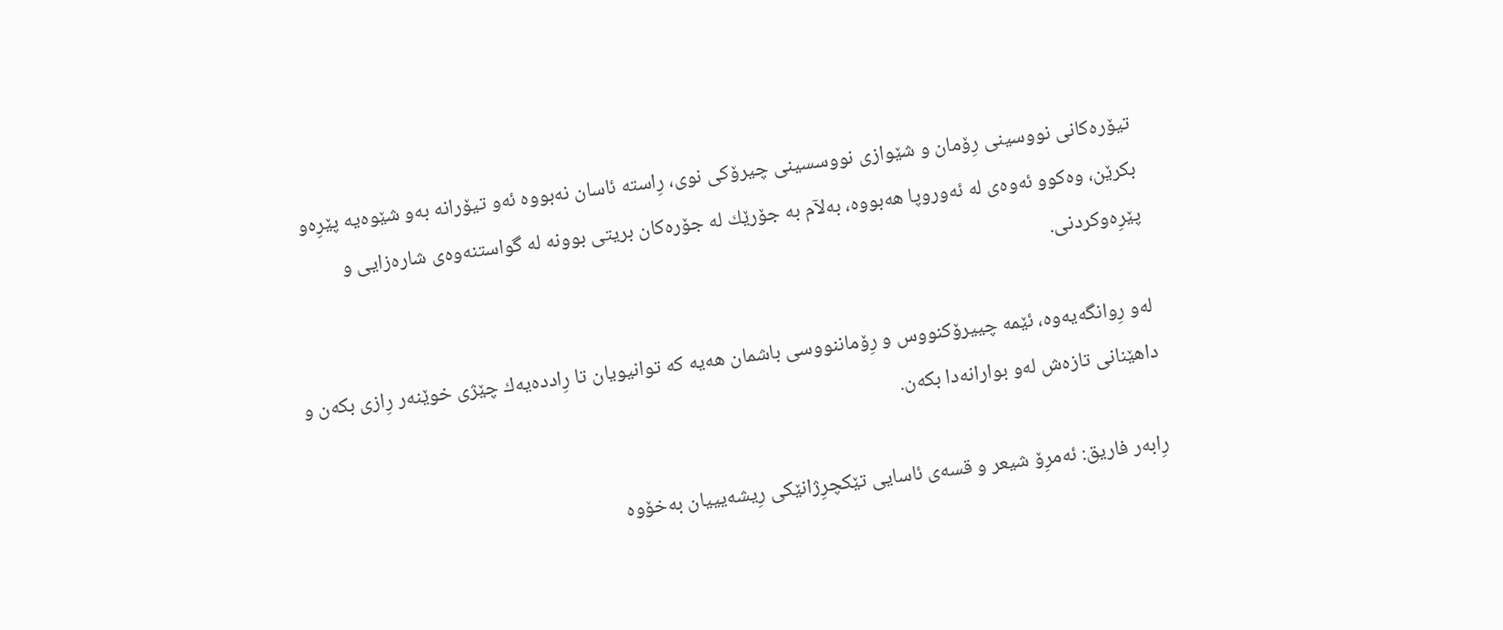تیۆره‌كانی نووسینی رِۆمان و شێوازی نووسسینی چیرۆكی نوی، رِاسته‌ ئاسان نه‌بووه‌ ئه‌و تیۆرانه‌ به‌و شێوه‌یه‌ پێرِه‌و بكرێن، وه‌كوو ئه‌وه‌ی له‌ ئه‌وروپا هه‌بووه‌، به‌لآم به‌ جۆرێك له‌ جۆره‌كان بریتی بوونه‌ له‌ گواستنه‌وه‌ی شاره‌زایی و پێرِه‌وكردنی.

له‌و رِوانگه‌یه‌وه‌، ئێمه‌ چییرۆكنووس و رِۆماننووسی باشمان هه‌یه‌ كه‌ توانیویان تا رِادده‌یه‌ك چێژی خوێنه‌ر رِازی بكه‌ن و داهێنانی تازه‌ش له‌و بوارانه‌دا بكه‌ن.

رِابه‌ر فاریق: ئه‌مرِۆ شیعر و قسه‌ی ئاسایی تێكچرِژانێكی رِیشه‌یییان به‌خۆوه‌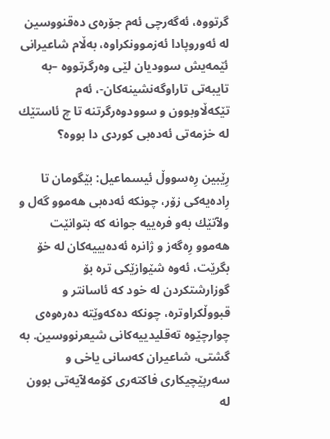گرتووه‌، ئه‌گه‌رچی ئه‌م جۆره‌ی ده‌قنووسین له‌ ئه‌وروپادا ئه‌زموونكراوه‌، به‌ڵام شاعیرانی ئێمه‌یش سوودیان لێی وه‌رگرتووه‌ –به‌ تایبه‌تی تاراوگه‌نشینه‌كان-، ئه‌م تێكه‌ڵاوبوون و سوودوه‌رگرتنه‌ تا چ ئاستێك له‌ خزمه‌تی ئه‌ده‌بی كوردی دا بووه‌؟

رِێبین رِه‌سووڵ ئیسماعیل: بێگومان تا رِاده‌یه‌كی زۆر، چونكه‌ ئه‌ده‌بی هه‌موو گه‌ل و ولآتێك به‌و فره‌ییه‌ جوانه‌ كه‌ بتوانێت هه‌موو رِه‌گه‌ز و ژانره‌ ئه‌ده‌بییه‌كان له‌ خۆ بگرێت، ئه‌وه‌ شێوازێكی تره‌ بۆ گوزارشتكردن له‌ خود كه‌ ئاسانتر و قبووڵكراوتره‌، چونكه‌ ده‌كه‌وێته‌ ده‌ره‌وه‌ی چوارچێوه‌ ته‌قلیدییه‌كانی شیعرنووسین. به‌ گشتی، شاعیران كه‌سانی یاخی و سه‌رپێچیكاری فاكته‌ری كۆمه‌لآیه‌تی بوون له‌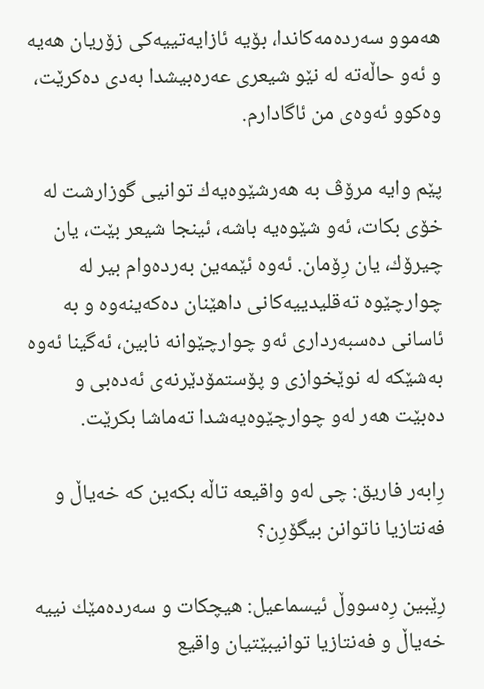هه‌موو سه‌رده‌مه‌كاندا، بۆیه‌ ئازایه‌تییه‌كی زۆریان هه‌یه‌ و ئه‌و حاڵه‌ته‌ له‌ نێو شیعری عه‌ره‌بیشدا به‌دی ده‌كرێت، وه‌كوو ئه‌وه‌ی من ئاگادارم.

پێم وایه‌ مرۆڤ به‌ هه‌رشێوه‌یه‌ك توانیی گوزارشت له‌ خۆی بكات، ئه‌و شێوه‌یه‌ باشه‌، ئینجا شیعر بێت، یان چیرۆك، یان رِۆمان. ئه‌وه‌ ئێمه‌ین به‌رده‌وام بیر له‌ چوارچێوه‌ ته‌قلیدییه‌كانی داهێنان ده‌كه‌ینه‌وه‌ و به‌ ئاسانی ده‌سبه‌رداری ئه‌و چوارچێوانه‌ نابین، ئه‌گینا ئه‌وه‌ به‌شێكه‌ له‌ نوێخوازی و پۆستمۆدێرنه‌ی ئه‌ده‌بی و ده‌بێت هه‌ر له‌و چوارچێوه‌یه‌شدا ته‌ماشا بكرێت.

رِابه‌ر فاریق: چی له‌و واقیعه‌ تاڵه‌ بكه‌ین كه‌ خه‌یاڵ و فه‌نتازیا ناتوانن بیگۆرِن؟

رِێبین رِه‌سووڵ ئیسماعیل: هیچكات و سه‌رده‌مێك نییه‌ خه‌یاڵ و فه‌نتازیا توانیبێتیان واقیع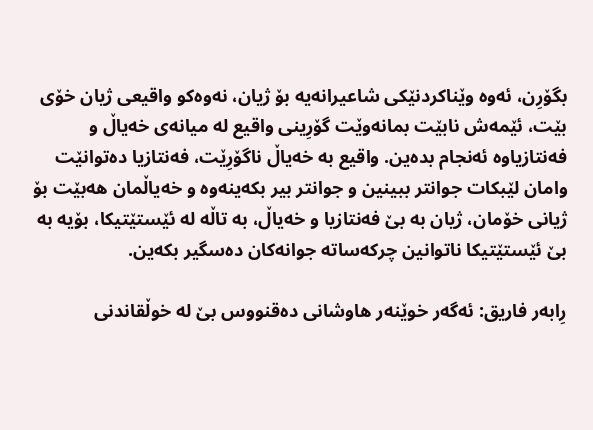بگۆرِن، ئه‌وه‌ وێناكردنێكی شاعیرانه‌یه‌ بۆ ژیان، نه‌وه‌كو واقیعی ژیان خۆی بێت، ئێمه‌ش نابێت بمانه‌وێت گۆرِینی واقیع له‌ میانه‌ی خه‌یاڵ و فه‌نتازیاوه‌ ئه‌نجام بده‌ین. واقیع به‌ خه‌یاڵ ناگۆرِێت، فه‌نتازیا ده‌توانێت وامان لێبكات جوانتر ببینین و جوانتر بیر بكه‌ینه‌وه‌ و خه‌یاڵمان هه‌بێت بۆ ژیانی خۆمان، ژیان به‌ بێ فه‌نتازیا و خه‌یاڵ، به‌ تاڵه‌ له‌ ئێستێتیكا، بۆیه‌ به‌ بێ ئێستێتیكا ناتوانین چركه‌ساته‌ جوانه‌كان ده‌سگیر بكه‌ین.

رِابه‌ر فاریق: ئه‌گه‌ر خوێنه‌ر هاوشانی ده‌قنووس بێ له‌ خوڵقاندنی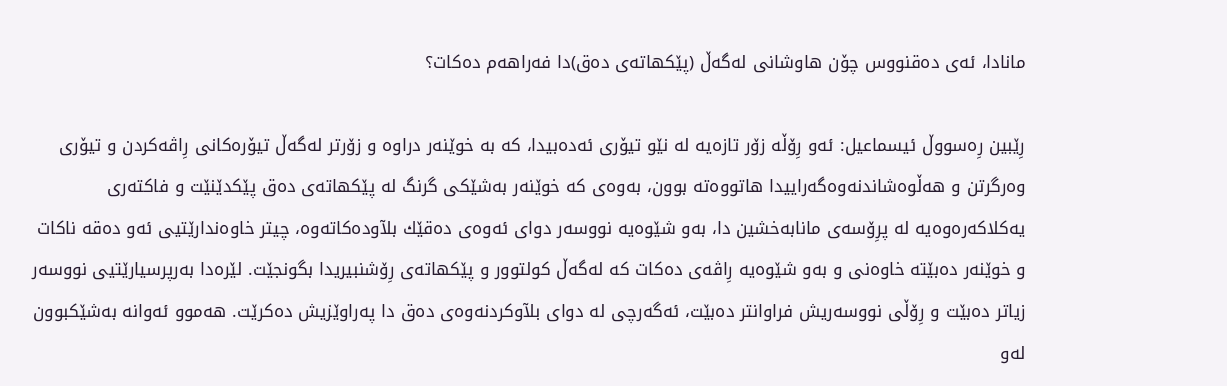مانادا، ئه‌ی ده‌قنووس چۆن هاوشانی له‌گه‌ڵ (پێكهاته‌ی ده‌ق)دا فه‌راهه‌م ده‌كات؟

رِێبین رِه‌سووڵ ئیسماعیل: ئه‌و رِۆڵه‌ زۆر تازه‌یه‌ له‌ نێو تیۆری ئه‌ده‌بیدا، كه‌ به‌ خوێنه‌ر دراوه‌ و زۆرتر له‌گه‌ڵ تیۆره‌كانی رِاڤه‌كردن و تیۆری وه‌رگرتن و هه‌ڵوه‌شاندنه‌وه‌گه‌راییدا هاتووه‌ته‌ بوون، به‌وه‌ی كه‌ خوێنه‌ر به‌شێكی گرنگ له‌ پێكهاته‌ی ده‌ق پێكدێنێت و فاكته‌ری یه‌كلاكه‌ره‌وه‌یه‌ له‌ پرِۆسه‌ی مانابه‌خشین دا، به‌و شێوه‌یه‌ نووسه‌ر دوای ئه‌وه‌ی ده‌قێك بلآوده‌كاته‌وه‌، چیتر خاوه‌ندارێتیی ئه‌و ده‌قه‌ ناكات و خوێنه‌ر ده‌بێته‌ خاوه‌نی و به‌و شێوه‌یه‌ رِاڤه‌ی ده‌كات كه‌ له‌گه‌ڵ كولتوور و پێكهاته‌ی رِۆشنبیریدا بگونجێت. لێره‌دا به‌رپرسیارێتیی نووسه‌ر زیاتر ده‌بێت و رِۆڵی نووسه‌ریش فراوانتر ده‌بێت، ئه‌گه‌رچی له‌ دوای بلآوكردنه‌وه‌ی ده‌ق دا په‌راوێزیش ده‌كرێت. هه‌موو ئه‌وانه‌ به‌شێكبوون له‌و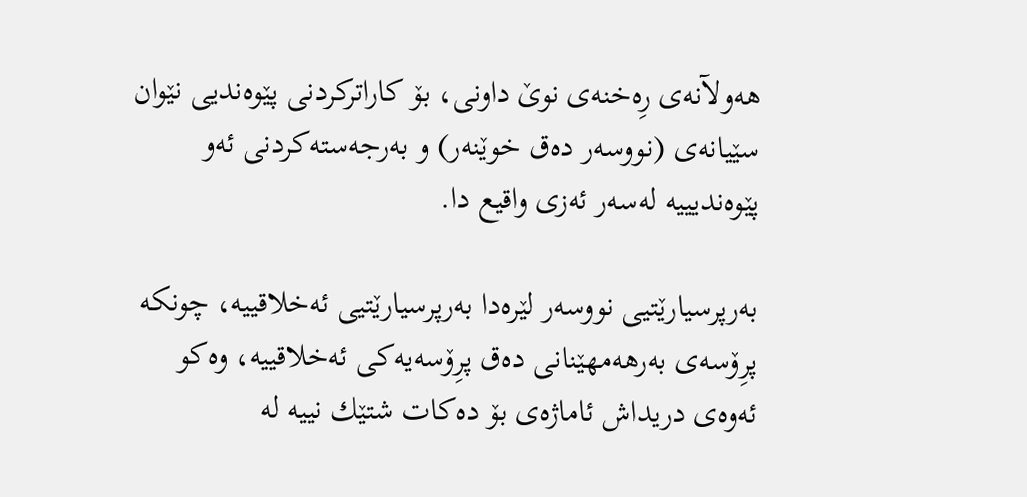هه‌ولآنه‌ی رِه‌خنه‌ی نوێ داونی، بۆ كاراتركردنی پێوه‌ندیی نێوان سێیانه‌ی (نووسه‌ر ده‌ق خوێنه‌ر) و به‌رجه‌سته‌كردنی ئه‌و پێوه‌ندیییه‌ له‌سه‌ر ئه‌زی واقیع دا.

به‌رپرسیارێتیی نووسه‌ر لێره‌دا به‌رپرسیارێتیی ئه‌خلاقییه‌، چونكه‌ پرِۆسه‌ی به‌رهه‌مهێنانی ده‌ق پرِۆسه‌یه‌كی ئه‌خلاقییه‌، وه‌كو ئه‌وه‌ی دریداش ئاماژه‌ی بۆ ده‌كات شتێك نییه‌ له‌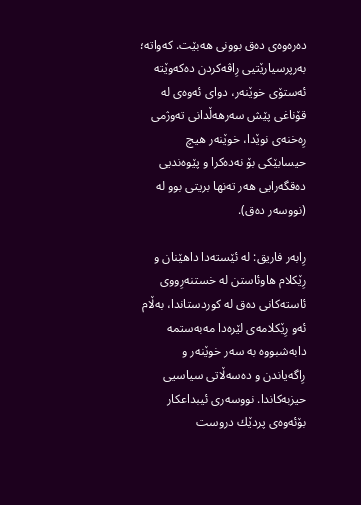ده‌ره‌وه‌ی ده‌ق بوونی هه‌بێت. كه‌واته‌؛ به‌رپرسیارێتیی رِاڤه‌كردن ده‌كه‌وێته‌ ئه‌ستۆی خوێنه‌ر، دوای ئه‌وه‌ی له‌ قۆناغی پێش سه‌رهه‌ڵدانی ته‌وژمی رِه‌خنه‌ی نوێدا، خوێنه‌ر هیچ حیسابێكی بۆ نه‌ده‌كرا و پێوه‌ندیی ده‌قگه‌رایی هه‌ر ته‌نها بریتی بوو له‌ (نووسه‌ر ده‌ق).

رِابه‌ر فاریق: له‌ ئێسته‌دا داهێنان و رِێكلام هاوئاستن له‌ خستنه‌رِووی ئاسته‌كانی ده‌ق له‌ كوردستاندا، به‌ڵام ئه‌و رِێكلامه‌ی لێره‌دا مه‌به‌ستمه‌ دابه‌شبووه‌ به‌ سه‌ر خوێنه‌ر و رِاگه‌یاندن و ده‌سه‌ڵاتی سیاسیی حیزبه‌كاندا. نووسه‌ری ئیبداعكار بۆئه‌وه‌ی پردێك دروست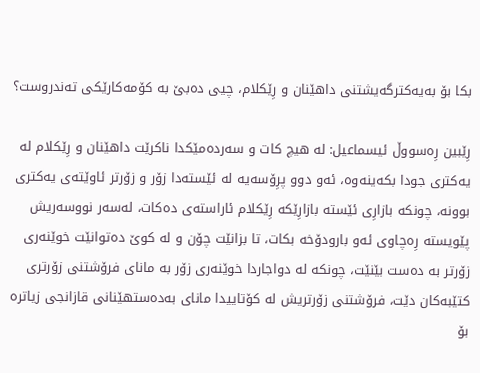بكا بۆ به‌یه‌كترگه‌یشتنی داهێنان و رِێكلام، چیی ده‌بێ به‌ كۆمه‌كارێكی ته‌ندروست؟

رِێبین رِه‌سووڵ ئیسماعیل: له‌ هیچ كات و سه‌رده‌مێكدا ناكرێت داهێنان و رِێكلام له‌ یه‌كتری جودا بكه‌ینه‌وه‌، ئه‌و دوو پرِۆسه‌یه‌ له‌ ئێسته‌دا زۆر و زۆرتر ئاوێته‌ی یه‌كتری بوونه‌، چونكه‌ بازارِی ئێسته‌ بازارِێكه‌ رِێكلام ئاراسته‌ی ده‌كات، له‌سه‌ر نووسه‌ریش پێویسته‌ رِه‌چاوی ئه‌و بارودۆخه‌ بكات، تا بزانێت چۆن و له‌ كوێ ده‌توانێت خوێنه‌ری زۆرتر به‌ ده‌ست بێنێت، چونكه‌ له‌ دواجاردا خوێنه‌ری زۆر به‌ مانای فرۆشتنی زۆرتری كتێبه‌كان دێت، فرۆشتنی زۆرتریش له‌ كۆتاییدا مانای به‌ده‌ستهێنانی قازانجی زیاتره‌ بۆ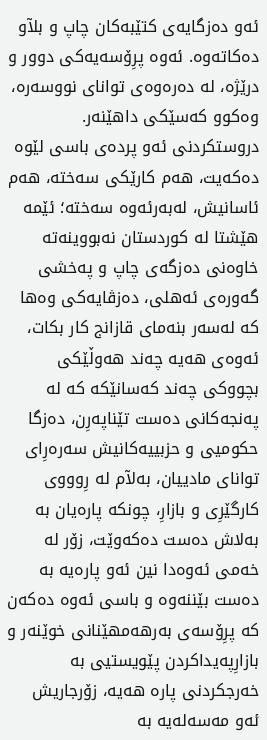ئه‌و ده‌زگایه‌ی كتێبه‌كان چاپ و بلآو ده‌كاته‌وه‌. ئه‌وه‌ پرِۆسه‌یه‌كی دوور و درێژه‌، له‌ ده‌ره‌وه‌ی توانای نووسه‌ره‌، وه‌كوو كه‌سێكی داهێنه‌ر. دروستكردنی ئه‌و پرده‌ی باسی لێوه‌ ده‌كه‌یت، هه‌م كارێكی سه‌خته‌، هه‌م ئاسانیش، له‌به‌رئه‌وه‌ سه‌خته‌؛ ئێمه‌ هێشتا له‌ كوردستان نه‌بووینه‌ته‌ خاوه‌نی ده‌زگه‌ی چاپ و په‌خشی گه‌وره‌ی ئه‌هلی، ده‌زڤایه‌كی وه‌ها كه‌ له‌سه‌ر بنه‌مای قازانج كار بكات، ئه‌وه‌ی هه‌یه‌ چه‌ند هه‌وڵێكی بچووكی چه‌ند كه‌سانێكه‌ كه‌ له‌ په‌نجه‌كانی ده‌ست تێناپه‌رِن، ده‌زگا حكومیی و حزبییه‌كانیش سه‌ره‌رِای توانای مادییان، به‌لآم له‌ رِوووی كارگێرِی و بازارِ، چونكه‌ پاره‌یان به‌ به‌لاش ده‌ست ده‌كه‌وێت، زۆر له‌ خه‌می ئه‌وه‌دا نین ئه‌و پاره‌یه‌ به‌ ده‌ست بێننه‌وه‌ و باسی ئه‌وه‌ ده‌كه‌ن كه‌ پرِۆسه‌ی به‌رهه‌مهێنانی خوێنه‌ر و بازارِپه‌یداكردن پێویستیی به‌ خه‌رجكردنی پاره‌ هه‌یه‌، زۆرجاریش ئه‌و مه‌سه‌له‌یه‌ به‌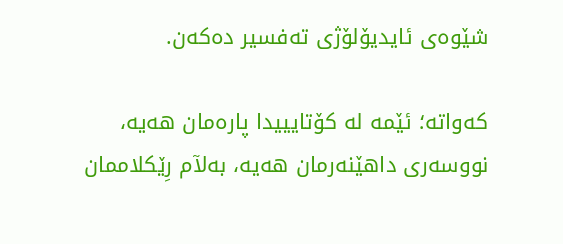شێوه‌ی ئایدیۆلۆژی ته‌فسیر ده‌كه‌ن.

كه‌واته‌؛ ئێمه‌ له‌ كۆتایییدا پاره‌مان هه‌یه‌، نووسه‌ری داهێنه‌رمان هه‌یه‌، به‌لآم رِێكلاممان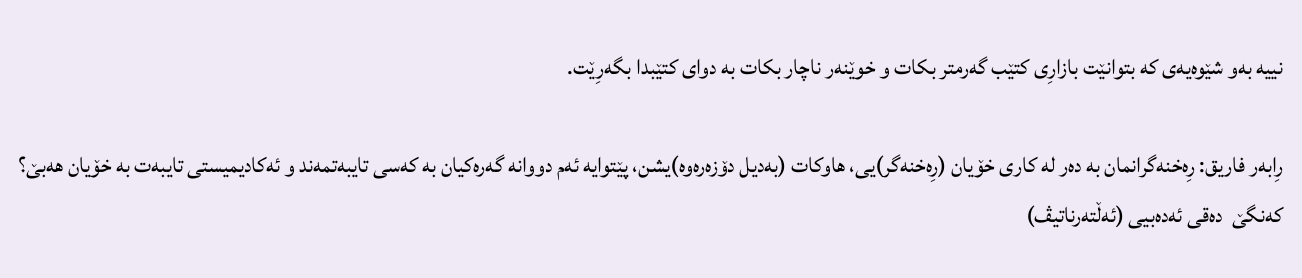نییه‌ به‌و شێوه‌یه‌ی كه‌ بتوانێت بازارِی كتێب گه‌رمتر بكات و خوێنه‌ر ناچار بكات به‌ دوای كتێبدا بگه‌رِێت.

رِابه‌ر فاریق: رِه‌خنه‌گرانمان به‌ ده‌ر له‌ كاری خۆیان (رِه‌خنه‌گر)یی، هاوكات (به‌دیل دۆزه‌ره‌وه‌)یشن، پێتوایه‌ ئه‌م دووانه‌ گه‌ره‌كیان به‌ كه‌سی تایبه‌تمه‌ند و ئه‌كادیمیستی تایبه‌ت به‌ خۆیان هه‌بێ؟ كه‌نگێ  ده‌قی ئه‌ده‌بیی (ئه‌ڵته‌رناتیڤ)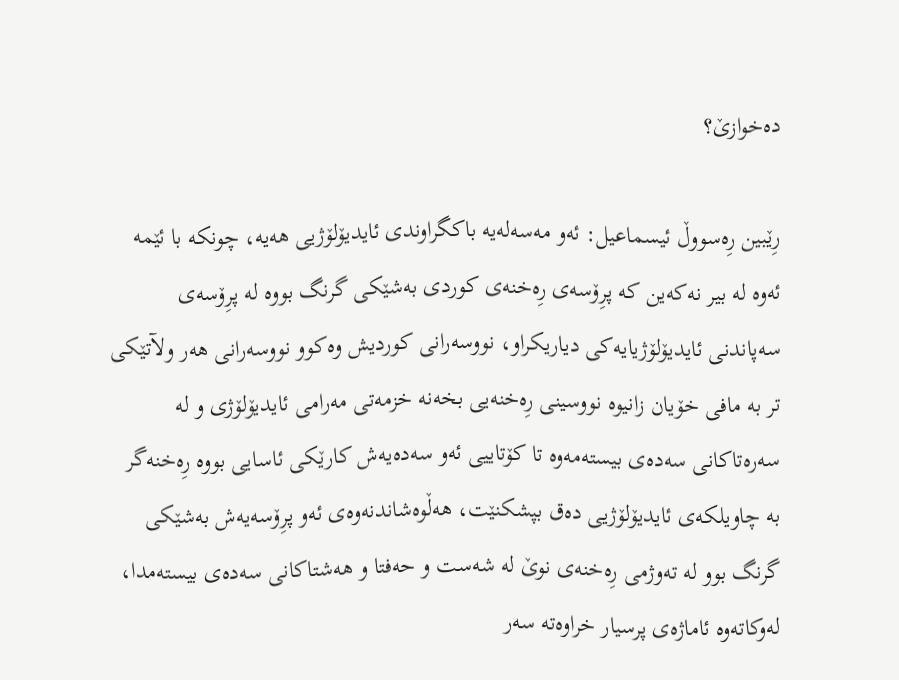ده‌خوازێ؟

رِێبین رِه‌سووڵ ئیسماعیل: ئه‌و مه‌سه‌له‌یه‌ باكگراوندی ئایدیۆلۆژیی هه‌یه‌، چونكه‌ با ئێمه‌ ئه‌وه‌ له‌ بیر نه‌كه‌ین كه‌ پرِۆسه‌ی رِه‌خنه‌ی كوردی به‌شێكی گرنگ بووه‌ له‌ پرِۆسه‌ی سه‌پاندنی ئایدیۆلۆژیایه‌كی دیاریكراو، نووسه‌رانی كوردیش وه‌كوو نووسه‌رانی هه‌ر ولآتێكی تر به‌ مافی خۆیان زانیوه‌ نووسینی رِه‌خنه‌یی بخه‌نه‌ خزمه‌تی مه‌رامی ئایدیۆلۆژی و له‌ سه‌ره‌تاكانی سه‌ده‌ی بیسته‌مه‌وه‌ تا كۆتاییی ئه‌و سه‌ده‌یه‌ش كارێكی ئاسایی بووه‌ رِه‌خنه‌گر به‌ چاویلكه‌ی ئایدیۆلۆژیی ده‌ق بپشكنێت، هه‌ڵوه‌شاندنه‌وه‌ی ئه‌و پرِۆسه‌یه‌ش به‌شێكی گرنگ بوو له‌ ته‌وژمی رِه‌خنه‌ی نوێ له‌ شه‌ست و حه‌فتا و هه‌شتاكانی سه‌ده‌ی بیسته‌مدا، له‌وكاته‌وه‌ ئاماژه‌ی پرسیار خراوه‌ته‌ سه‌ر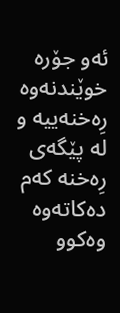ئه‌و جۆره‌ خوێندنه‌وه‌ رِه‌خنه‌ییه‌ و له‌ پێگه‌ی رِه‌خنه‌ كه‌م ده‌كاته‌وه‌ وه‌كوو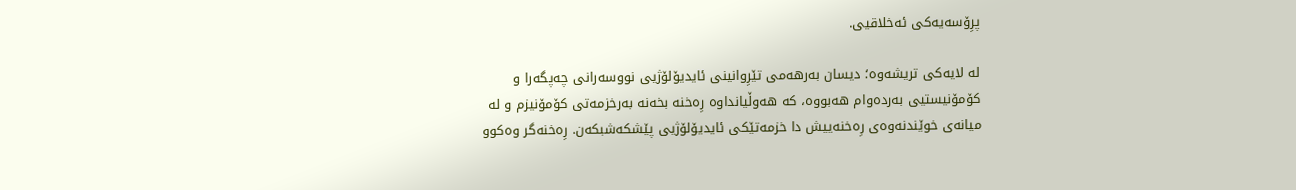پرِۆسه‌یه‌كی ئه‌خلاقیی.

له‌ لایه‌كی تریشه‌وه‌؛ دیسان به‌رهه‌می تێرِوانینی ئایدیۆلۆژیی نووسه‌رانی چه‌پگه‌را و كۆمۆنیستیی به‌رده‌وام هه‌بووه‌، كه‌ هه‌وڵیانداوه‌ رِه‌خنه‌ بخه‌نه‌ به‌رخزمه‌تی كۆمۆنیزم و له‌ میانه‌ی خوێندنه‌وه‌ی رِه‌خنه‌ییش دا خزمه‌تێكی ئایدیۆلۆژیی پێشكه‌شبكه‌ن. رِه‌خنه‌گر وه‌كوو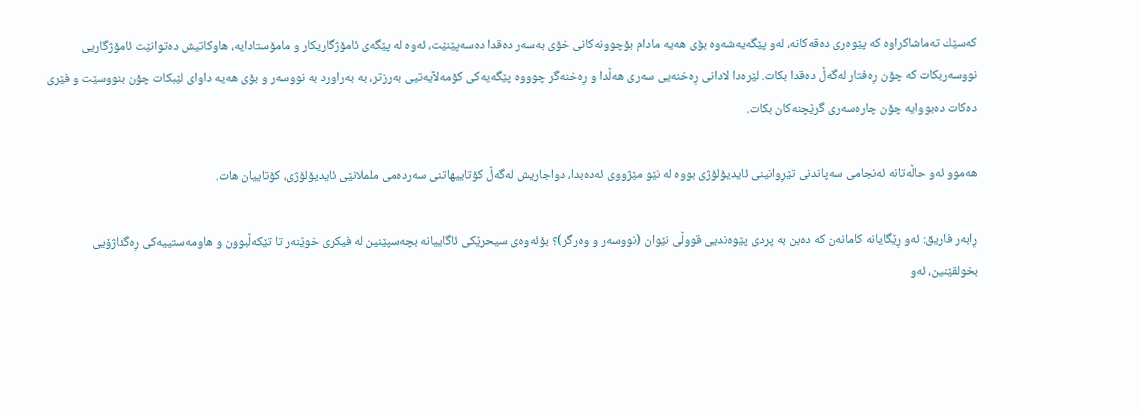كه‌سێك ته‌ماشاكراوه‌ كه‌ پێوه‌ری ده‌قه‌كانه‌، له‌و پێگه‌یه‌شه‌وه‌ بۆی هه‌یه‌ مادام بۆچوونه‌كانی خۆی به‌سه‌ر ده‌قدا ده‌سه‌پێنێت، ئه‌وه‌ له‌ پێگه‌ی ئامۆژگاریكار و مامۆستادایه‌، هاوكاتیش ده‌توانێت ئامۆژگاریی نووسه‌ربكات كه‌ چۆن رِه‌فتار له‌گه‌ڵ ده‌قدا بكات. لێره‌دا لادانی رِه‌خنه‌یی سه‌ری هه‌ڵدا و رِه‌خنه‌گر چوووه‌ پێگه‌یه‌كی كۆمه‌لآیه‌تیی به‌رزتر، به‌ به‌راورد به‌ نووسه‌ر و بۆی هه‌یه‌ داوای لێبكات چۆن بنووسێت و فێری ده‌كات ده‌بووایه‌ چۆن چاره‌سه‌ری گرێچنه‌كان بكات.

هه‌موو ئه‌و حاڵه‌تانه‌ ئه‌نجامی سه‌پاندنی تێرِوانینی ئایدیۆلۆژی بووه‌ له‌ نێو مێژووی ئه‌ده‌بدا، دواجاریش له‌گه‌ڵ كۆتاییهاتنی سه‌رده‌می ململانێی ئایدیۆلۆژی، كۆتاییان هات.

رِابه‌ر فاریق: ئه‌و رِێگایانه‌ كامانه‌ن كه‌ ده‌بن به‌ پردی پێوه‌ندیی قووڵی نێوان (نووسه‌ر و وه‌رگر)؟ بۆئه‌وه‌ی سیحرێكی ئاگاییانه‌ بچه‌سپێنین له‌ فیكری خوێنه‌ر تا تێكه‌ڵبوون و هاومه‌ستییه‌كی رِه‌گئاژۆیی بخولقێنین، ئه‌و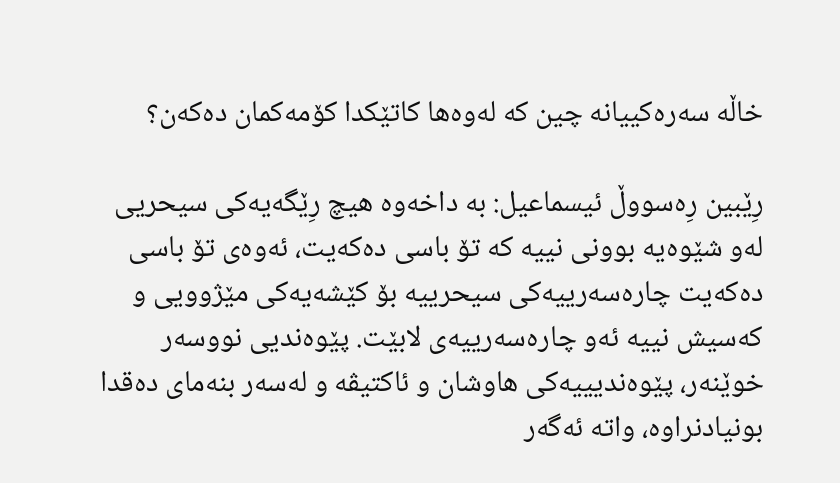خاڵه‌ سه‌ره‌كییانه‌ چین كه‌ له‌وه‌ها كاتێكدا كۆمه‌كمان ده‌كه‌ن؟

رِێبین رِه‌سووڵ ئیسماعیل: به‌ داخه‌وه‌ هیچ رِێگه‌یه‌كی سیحریی له‌و شێوه‌یه‌ بوونی نییه‌ كه‌ تۆ باسی ده‌كه‌یت، ئه‌وه‌ی تۆ باسی ده‌كه‌یت چاره‌سه‌رییه‌كی سیحرییه‌ بۆ كێشه‌یه‌كی مێژوویی و كه‌سیش نییه‌ ئه‌و چاره‌سه‌رییه‌ی لابێت. پێوه‌ندیی نووسه‌ر خوێنه‌ر، پێوه‌ندیییه‌كی هاوشان و ئاكتیڤه‌ و له‌سه‌ر بنه‌مای ده‌قدا بونیادنراوه‌، واته‌ ئه‌گه‌ر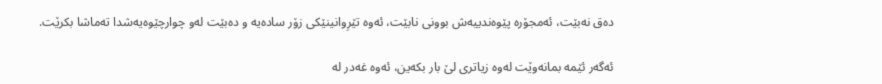ده‌ق نه‌بێت، ئه‌مجۆره‌ پێوه‌ندییه‌ش بوونی نابێت، ئه‌وه‌ تێرِوانینێكی زۆر ساده‌یه‌ و ده‌بێت له‌و چوارچێوه‌یه‌شدا ته‌ماشا بكرێت.

ئه‌گه‌ر ئێمه‌ بمانه‌وێت له‌وه‌ زیاتری لێ بار بكه‌ین، ئه‌وه‌ غه‌در له‌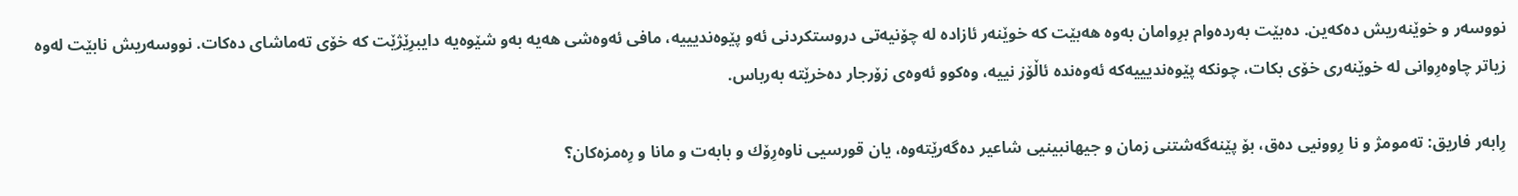نووسه‌ر و خوێنه‌ریش ده‌كه‌ین. ده‌بێت به‌رده‌وام برِوامان به‌وه‌ هه‌بێت كه‌ خوێنه‌ر ئازاده‌ له‌ چۆنیه‌تی دروستكردنی ئه‌و پێوه‌ندیییه‌، مافی ئه‌وه‌شی هه‌یه‌ به‌و شێوه‌یه‌ دایبرِێژێت كه‌ خۆی ته‌ماشای ده‌كات. نووسه‌ریش نابێت له‌وه‌ زیاتر چاوه‌رِوانی له‌ خوێنه‌ری خۆی بكات، چونكه‌ پێوه‌ندیییه‌كه‌ ئه‌وه‌نده‌ ئاڵۆز نییه‌، وه‌كوو ئه‌وه‌ی زۆرجار ده‌خرێته‌ به‌رباس.

رِابه‌ر فاریق: ته‌مومژ و نا رِوونیی ده‌ق، بۆ پێنه‌گه‌شتنی زمان و جیهانبینیی شاعیر ده‌گه‌رێته‌وه‌، یان قورسیی ناوه‌رِۆك و بابه‌ت و مانا و رِه‌مزه‌كان؟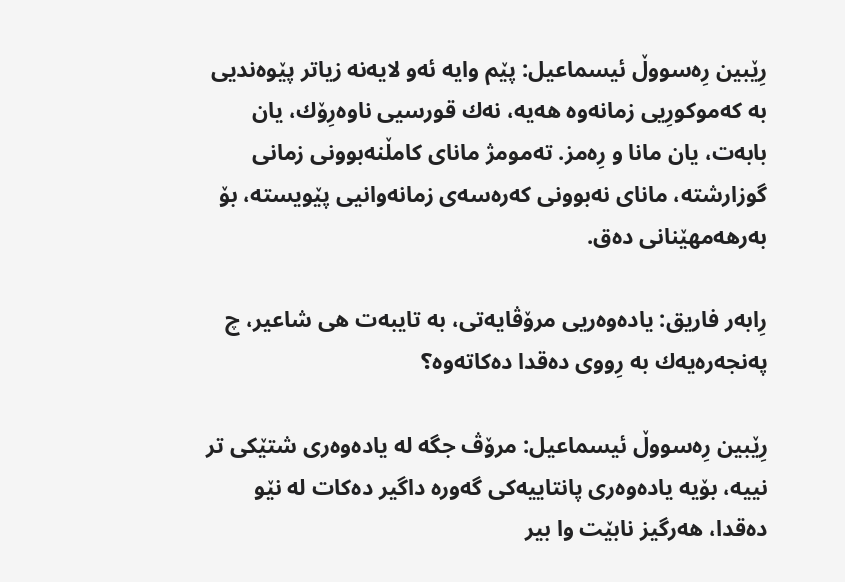رِێبین رِه‌سووڵ ئیسماعیل: پێم وایه‌ ئه‌و لایه‌نه‌ زیاتر پێوه‌ندیی به‌ كه‌موكورِیی زمانه‌وه‌ هه‌یه‌، نه‌ك قورسیی ناوه‌رِۆك، یان بابه‌ت، یان مانا و رِه‌مز. ته‌مومژ مانای كامڵنه‌بوونی زمانی گوزارشته‌، مانای نه‌بوونی كه‌ره‌سه‌ی زمانه‌وانیی پێویسته‌، بۆ به‌رهه‌مهێنانی ده‌ق.

رِابه‌ر فاریق: یاده‌وه‌ریی مرۆڤایه‌تی، به‌ تایبه‌ت هی شاعیر، چ په‌نجه‌ره‌یه‌ك به‌ رِووی ده‌قدا ده‌كاته‌وه‌؟

رِێبین رِه‌سووڵ ئیسماعیل: مرۆڤ جگه‌ له‌ یاده‌وه‌ری شتێكی تر نییه‌، بۆیه‌ یاده‌وه‌ری پانتاییه‌كی گه‌وره‌ داگیر ده‌كات له‌ نێو ده‌قدا، هه‌رگیز نابێت وا بیر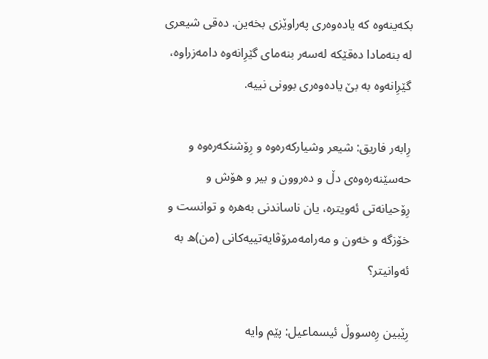بكه‌ینه‌وه‌ كه‌ یاده‌وه‌ری په‌راوێزی بخه‌ین. ده‌قی شیعری له‌ بنه‌مادا ده‌قێكه‌ له‌سه‌ر بنه‌مای گێرِانه‌وه‌ دامه‌زراوه‌، گێرِانه‌وه‌ به‌ بێ یاده‌وه‌ری بوونی نییه‌.

رِابه‌ر فاریق: شیعر وشیاركه‌ره‌وه‌ و رِۆشنكه‌ره‌وه‌ و حه‌سێنه‌ره‌وه‌ی دڵ و ده‌روون و بیر و هۆش و رِۆحیانه‌تی ئه‌ویتره‌، یان ناساندنی به‌هره‌ و توانست و خۆزگه‌ و خه‌ون و مه‌رامه‌مرۆڤایه‌تییه‌كانی (من)ه‌ به‌ ئه‌وانیتر؟

رِێبین رِه‌سووڵ ئیسماعیل: پێم وایه‌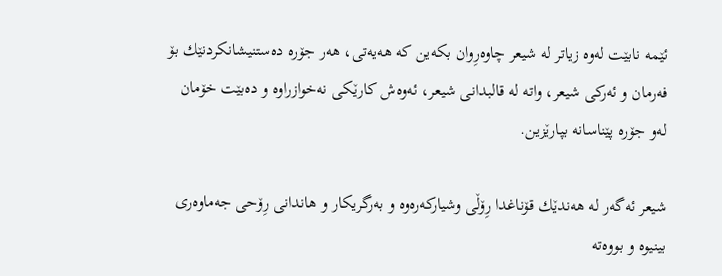ئێمه‌ نابێت له‌وه‌ زیاتر له‌ شیعر چاوه‌رِوان بكه‌ین كه‌ هه‌یه‌تی، هه‌ر جۆره‌ ده‌ستنیشانكردنێك بۆ فه‌رمان و ئه‌ركی شیعر، واته‌ له‌ قالبدانی شیعر، ئه‌وه‌ش كارێكی نه‌خوازراوه‌ و ده‌بێت خۆمان له‌و جۆره‌ پێناسانه‌ بپارێزین.

شیعر ئه‌گه‌ر له‌ هه‌ندێك قۆناغدا رِۆڵی وشیاركه‌ره‌وه‌ و به‌رگریكار و هاندانی رِۆحی جه‌ماوه‌ری بینیوه‌ و بووه‌ته‌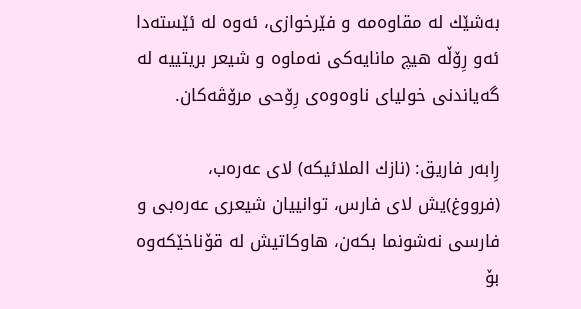به‌شێك له‌ مقاوه‌مه‌ و فێرخوازی، ئه‌وه‌ له‌ ئێسته‌دا ئه‌و رِۆڵه‌ هیچ مانایه‌كی نه‌ماوه‌ و شیعر بریتییه‌ له‌ گه‌یاندنی خولیای ناوه‌وه‌ی رِۆحی مرۆڤه‌كان.

رِابه‌ر فاریق: (نازك الملائیكه‌) لای عه‌ره‌ب، (فرووغ)یش لای فارس، توانییان شیعری عه‌ره‌بی و فارسی نه‌شونما بكه‌ن، هاوكاتیش له‌ قۆناخێكه‌وه‌ بۆ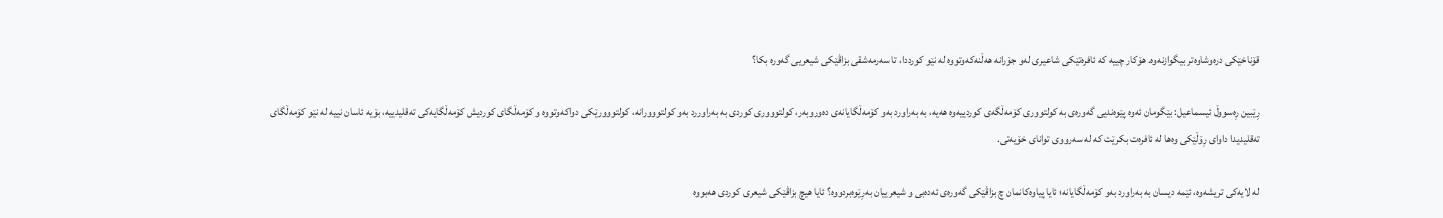قۆناخێكی دره‌وشاوه‌تر بیگوازنه‌وه‌. هۆكار چییه‌ كه‌ ئافره‌تێكی شاعیری له‌و جۆرانه‌ هه‌ڵنه‌كه‌وتووه‌ له‌ نێو كورددا، تا سه‌رمه‌شقی بزاڤێكی شیعریی گه‌وره‌ بكا؟

رِێبین رِه‌سووڵ ئیسماعیل: بێگومان ئه‌وه‌ پێوه‌ندیی گه‌وره‌ی به‌ كولتووری كۆمه‌ڵگه‌ی كوردییه‌وه‌ هه‌یه‌، به‌ به‌راورد به‌و كۆمه‌ڵگایانه‌ی ده‌وروبه‌ر، كولتوووری كوردی به‌ به‌راوررد به‌و كولتووورانه‌، كولتووورێكی دواكه‌وتووه‌ و كۆمه‌ڵگای كوردیش كۆمه‌ڵگایه‌كی ته‌قلیدییه‌، بۆیه‌ ئاسان نییه‌ له‌ نێو كۆمه‌ڵگای ته‌قلیدیدا داوای رِۆڵێكی وه‌ها له‌ ئافره‌ت بكرێت كه‌ له‌ سه‌رووی توانای خۆیه‌تی.

له‌ لایه‌كی تریشه‌وه‌، ئێمه‌ دیسان به‌ به‌راورد به‌و كۆمه‌ڵگایانه‌؛ ئایا پیاوه‌كانمان چ بزاڤێكی گه‌وره‌ی ئه‌ده‌بی و شیعرییان به‌رِێوه‌بردووه‌؟ ئایا هیچ بزاڤێكی شیعری كوردی هه‌بووه‌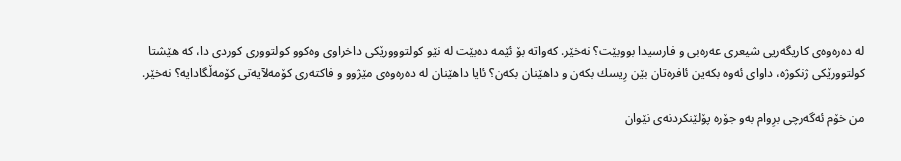له‌ ده‌ره‌وه‌ی كاریگه‌ریی شیعری عه‌ره‌بی و فارسیدا بووبێت؟ نه‌خێر. كه‌واته‌ بۆ ئێمه‌ ده‌بێت له‌ نێو كولتووورێكی داخراوی وه‌كوو كولتووری كوردی دا، كه‌ هێشتا كولتوورێكی ژنكوژه‌، داوای ئه‌وه‌ بكه‌ین ئافره‌تان بێن رِیسك بكه‌ن و داهێنان بكه‌ن؟ ئایا داهێنان له‌ ده‌ره‌وه‌ی مێژوو و فاكته‌ری كۆمه‌لآیه‌تی كۆمه‌ڵگادایه‌؟ نه‌خێر.

من خۆم ئه‌گه‌رچی برِوام به‌و جۆره‌ پۆلێنكردنه‌ی نێوان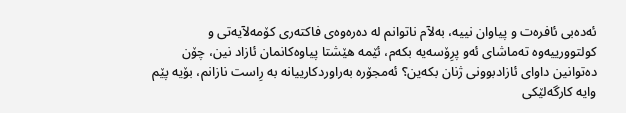ئه‌ده‌بی ئافره‌ت و پیاوان نییه‌، به‌لآم ناتوانم له‌ ده‌ره‌وه‌ی فاكته‌ری كۆمه‌لآیه‌تی و كولتوورییه‌وه‌ ته‌ماشای ئه‌و پرِۆسه‌یه‌ بكه‌م، ئێمه‌ هێشتا پیاوه‌كانمان ئازاد نین، چۆن ده‌توانین داوای ئازادبوونی ژنان بكه‌ین؟ ئه‌مجۆره‌ به‌راوردكارییانه‌ به‌ رِاست نازانم، بۆیه‌ پێم وایه‌ كارگه‌لێكی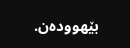بێهووده‌ن.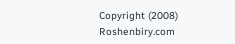Copyright (2008) Roshenbiry.com